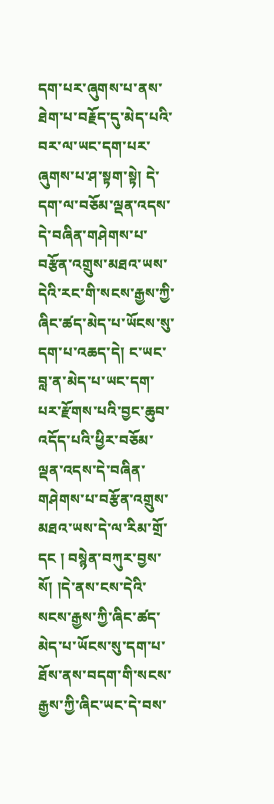དག་པར་ཞུགས་པ་ནས་ཐེག་པ་བརྗོད་དུ་མེད་པའི་བར་ལ་ཡང་དག་པར་ཞུགས་པ་ཤ་སྟག་སྟེ། དེ་དག་ལ་བཅོམ་ལྡན་འདས་དེ་བཞིན་གཤེགས་པ་བརྩོན་འགྲུས་མཐའ་ཡས་དེའི་རང་གི་སངས་རྒྱས་ཀྱི་ཞིང་ཚད་མེད་པ་ཡོངས་སུ་དག་པ་འཆད་དེ། ང་ཡང་བླ་ན་མེད་པ་ཡང་དག་པར་རྫོགས་པའི་བྱང་ཆུབ་འདོད་པའི་ཕྱིར་བཅོམ་ལྡན་འདས་དེ་བཞིན་གཤེགས་པ་བརྩོན་འགྲུས་མཐའ་ཡས་དེ་ལ་རིམ་གྲོ་དང ། བསྙེན་བཀུར་བྱས་སོ། །དེ་ནས་ངས་དེའི་སངས་རྒྱས་ཀྱི་ཞིང་ཚད་མེད་པ་ཡོངས་སུ་དག་པ་ཐོས་ནས་བདག་གི་སངས་རྒྱས་ཀྱི་ཞིང་ཡང་དེ་བས་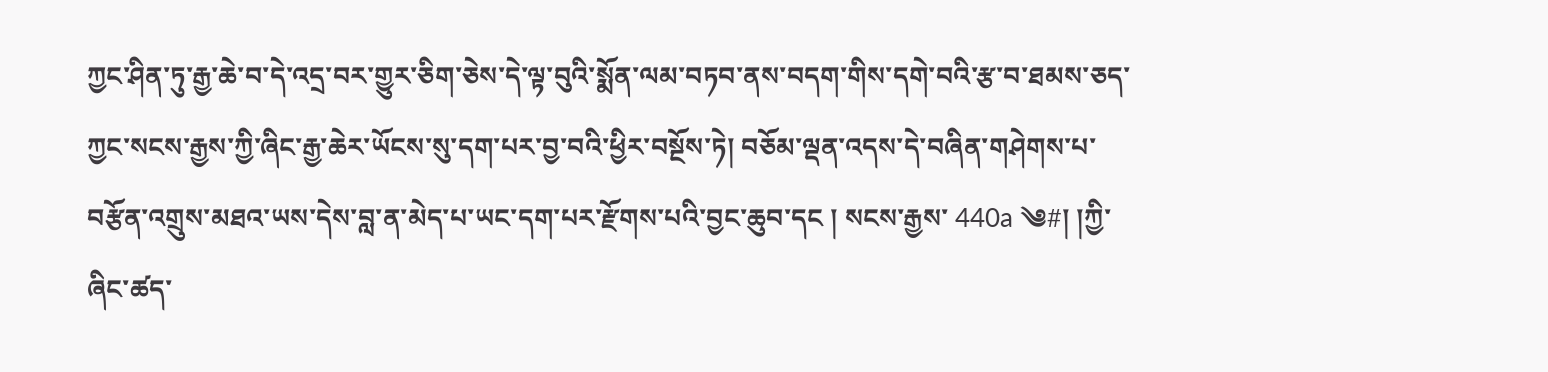ཀྱང་ཤིན་ཏུ་རྒྱ་ཆེ་བ་དེ་འདྲ་བར་གྱུར་ཅིག་ཅེས་དེ་ལྟ་བུའི་སྨོན་ལམ་བཏབ་ནས་བདག་གིས་དགེ་བའི་རྩ་བ་ཐམས་ཅད་ཀྱང་སངས་རྒྱས་ཀྱི་ཞིང་རྒྱ་ཆེར་ཡོངས་སུ་དག་པར་བྱ་བའི་ཕྱིར་བསྔོས་ཏེ། བཅོམ་ལྡན་འདས་དེ་བཞིན་གཤེགས་པ་བརྩོན་འགྲུས་མཐའ་ཡས་དེས་བླ་ན་མེད་པ་ཡང་དག་པར་རྫོགས་པའི་བྱང་ཆུབ་དང ། སངས་རྒྱས་ 440a ༄#། །ཀྱི་ཞིང་ཚད་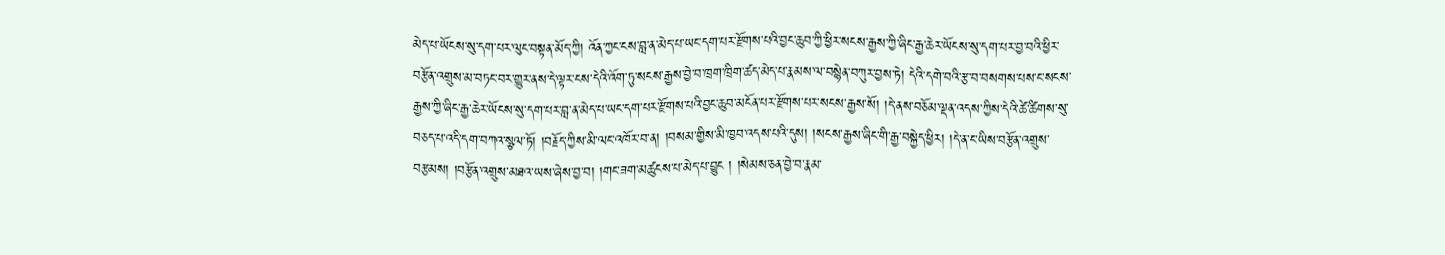མེད་པ་ཡོངས་སུ་དག་པར་ལུང་བསྟན་མོད་ཀྱི། འོན་ཀྱང་ངས་བླ་ན་མེད་པ་ཡང་དག་པར་རྫོགས་པའི་བྱང་ཆུབ་ཀྱི་ཕྱིར་སངས་རྒྱས་ཀྱི་ཞིང་རྒྱ་ཆེར་ཡོངས་སུ་དག་པར་བྱ་བའི་ཕྱིར་བརྩོན་འགྲུས་མ་བཏང་བར་གྱུར་ནས་དེ་ལྟར་ངས་དེའི་འོག་ཏུ་སངས་རྒྱས་བྱེ་བ་ཁྲག་ཁྲིག་ཚད་མེད་པ་རྣམས་ལ་བསྙེན་བཀུར་བྱས་ཏེ། དེའི་དགེ་བའི་རྩ་བ་བསགས་པས་ང་སངས་རྒྱས་ཀྱི་ཞིང་རྒྱ་ཆེར་ཡོངས་སུ་དག་པར་བླ་ན་མེད་པ་ཡང་དག་པར་རྫོགས་པའི་བྱང་ཆུབ་མངོན་པར་རྫོགས་པར་སངས་རྒྱས་སོ། །དེ་ནས་བཅོམ་ལྡན་འདས་ཀྱིས་དེའི་ཚེ་ཚིགས་སུ་བཅད་པ་འདི་དག་བཀའ་སྩལ་ཏོ། །བརྗོད་ཀྱིས་མི་ལང་འཁོར་བ་ན། །བསམ་གྱིས་མི་ཁྱབ་འདས་པའི་དུས། །སངས་རྒྱས་ཞིང་གི་རྒྱ་བསྐྱེད་ཕྱིར། །དེ་ན་ང་ཡིས་བརྩོན་འགྲུས་བརྩམས། །བརྩོན་འགྲུས་མཐའ་ཡས་ཞེས་བྱ་བ། །གང་ཟག་མཚུངས་པ་མེད་པ་བྱུང ། །སེམས་ཅན་བྱེ་བ་རྣམ་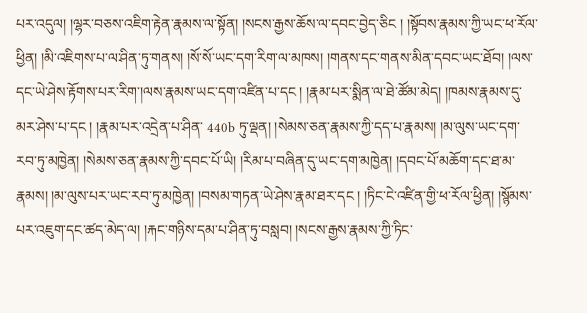པར་འདུལ། །ལྷར་བཅས་འཇིག་རྟེན་རྣམས་ལ་སྟོན། །སངས་རྒྱས་ཆོས་ལ་དབང་བྱེད་ཅིང ། །སྟོབས་རྣམས་ཀྱི་ཡང་ཕ་རོལ་ཕྱིན། །མི་འཇིགས་པ་ལ་ཤིན་ཏུ་གནས། །སོ་སོ་ཡང་དག་རིག་ལ་མཁས། །གནས་དང་གནས་མིན་དབང་ཡང་ཐོབ། །ལས་དང་ཡེ་ཤེས་རྟོགས་པར་རིག་།ལས་རྣམས་ཡང་དག་འཛིན་པ་དང ། །རྣམ་པར་སྨིན་ལ་ཐེ་ཚོམ་མེད། །ཁམས་རྣམས་དུ་མར་ཤེས་པ་དང ། །རྣམ་པར་འདྲེན་པ་ཤིན་ 440b ཏུ་ལྡན། །སེམས་ཅན་རྣམས་ཀྱི་དད་པ་རྣམས། །མ་ལུས་ཡང་དག་རབ་ཏུ་མཁྱེན། །སེམས་ཅན་རྣམས་ཀྱི་དབང་པོ་ཡི། །རིམ་པ་བཞིན་དུ་ཡང་དག་མཁྱེན། །དབང་པོ་མཆོག་དང་ཐ་མ་རྣམས། །མ་ལུས་པར་ཡང་རབ་ཏུ་མཁྱེན། །བསམ་གཏན་ཡེ་ཤེས་རྣམ་ཐར་དང ། །ཏིང་ངེ་འཛིན་གྱི་ཕ་རོལ་ཕྱིན། །སྙོམས་པར་འཇུག་དང་ཚད་མེད་ལ། །རྐང་གཉིས་དམ་པ་ཤིན་ཏུ་བསླབ། །སངས་རྒྱས་རྣམས་ཀྱི་ཏིང་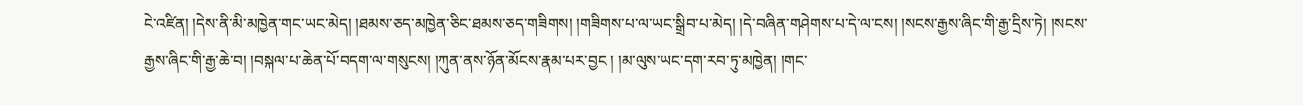ངེ་འཛིན། །དེས་ནི་མི་མཁྱེན་གང་ཡང་མེད། །ཐམས་ཅད་མཁྱེན་ཅིང་ཐམས་ཅད་གཟིགས། །གཟིགས་པ་ལ་ཡང་སྒྲིབ་པ་མེད། །དེ་བཞིན་གཤེགས་པ་དེ་ལ་ངས། །སངས་རྒྱས་ཞིང་གི་རྒྱ་དྲིས་ཏེ། །སངས་རྒྱས་ཞིང་གི་རྒྱ་ཆེ་བ། །བསྐལ་པ་ཆེན་པོ་བདག་ལ་གསུངས། །ཀུན་ནས་ཉོན་མོངས་རྣམ་པར་བྱང ། །མ་ལུས་ཡང་དག་རབ་ཏུ་མཁྱེན། །གང་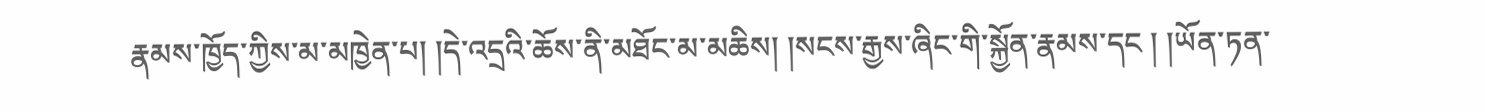རྣམས་ཁྱོད་ཀྱིས་མ་མཁྱེན་པ། །དེ་འདྲའི་ཆོས་ནི་མཐོང་མ་མཆིས། །སངས་རྒྱས་ཞིང་གི་སྐྱོན་རྣམས་དང ། །ཡོན་ཏན་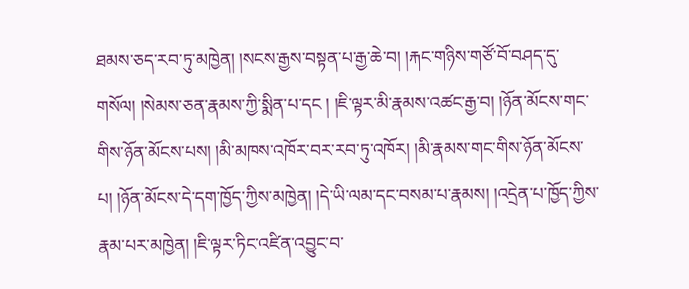ཐམས་ཅད་རབ་ཏུ་མཁྱེན། །སངས་རྒྱས་བསྟན་པ་རྒྱ་ཆེ་བ། །རྐང་གཉིས་གཙོ་བོ་བཤད་དུ་གསོལ། །སེམས་ཅན་རྣམས་ཀྱི་སྨིན་པ་དང ། །ཇི་ལྟར་མི་རྣམས་འཚང་རྒྱ་བ། །ཉོན་མོངས་གང་གིས་ཉོན་མོངས་པས། །མི་མཁས་འཁོར་བར་རབ་ཏུ་འཁོར། །མི་རྣམས་གང་གིས་ཉོན་མོངས་པ། །ཉོན་མོངས་དེ་དག་ཁྱོད་ཀྱིས་མཁྱེན། །དེ་ཡི་ལམ་དང་བསམ་པ་རྣམས། །འདྲེན་པ་ཁྱོད་ཀྱིས་རྣམ་པར་མཁྱེན། །ཇི་ལྟར་ཏིང་འཛིན་འབྱུང་བ་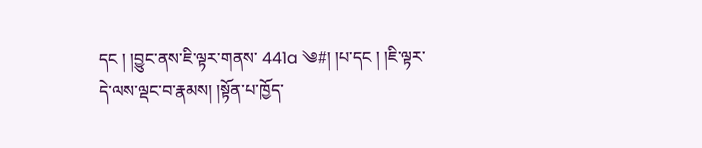དང ། །བྱུང་ནས་ཇི་ལྟར་གནས་ 441a ༄#། །པ་དང ། །ཇི་ལྟར་དེ་ལས་ལྡང་བ་རྣམས། །སྟོན་པ་ཁྱོད་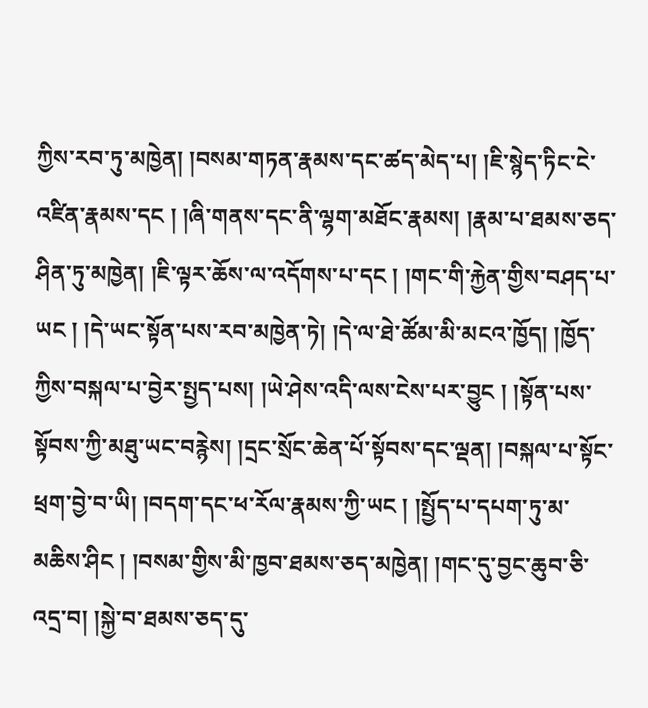ཀྱིས་རབ་ཏུ་མཁྱེན། །བསམ་གཏན་རྣམས་དང་ཚད་མེད་པ། །ཇི་སྙེད་ཏིང་ངེ་འཛིན་རྣམས་དང ། །ཞི་གནས་དང་ནི་ལྷག་མཐོང་རྣམས། །རྣམ་པ་ཐམས་ཅད་ཤིན་ཏུ་མཁྱེན། །ཇི་ལྟར་ཆོས་ལ་འདོགས་པ་དང ། །གང་གི་རྐྱེན་གྱིས་བཤད་པ་ཡང ། །དེ་ཡང་སྟོན་པས་རབ་མཁྱེན་ཏེ། །དེ་ལ་ཐེ་ཚོམ་མི་མངའ་ཁྱོད། །ཁྱོད་ཀྱིས་བསྐལ་པ་བྱེར་སྤྱད་པས། །ཡེ་ཤེས་འདི་ལས་ངེས་པར་བྱུང ། །སྟོན་པས་སྟོབས་ཀྱི་མཐུ་ཡང་བརྙེས། །དྲང་སྲོང་ཆེན་པོ་སྟོབས་དང་ལྡན། །བསྐལ་པ་སྟོང་ཕྲག་བྱེ་བ་ཡི། །བདག་དང་ཕ་རོལ་རྣམས་ཀྱི་ཡང ། །སྤྱོད་པ་དཔག་ཏུ་མ་མཆིས་ཤིང ། །བསམ་གྱིས་མི་ཁྱབ་ཐམས་ཅད་མཁྱེན། །གང་དུ་བྱང་ཆུབ་ཅི་འདྲ་བ། །སྐྱེ་བ་ཐམས་ཅད་དུ་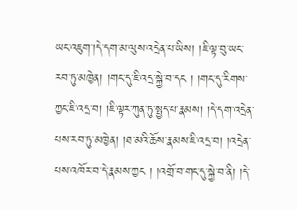ཡང་འཇུག་།དེ་དག་མ་ལུས་འདྲེན་པ་ཡིས། །ཇི་ལྟ་བུ་ཡང་རབ་ཏུ་མཁྱེན། །གང་དུ་ཇི་འདྲ་སྐྱེ་བ་དང ། །གང་དུ་རིགས་ཀྱང་ཇི་འདྲ་བ། །ཇི་ལྟར་ཀུན་ཏུ་སྤྱད་པ་རྣམས། །དེ་དག་འདྲེན་པས་རབ་ཏུ་མཁྱེན། །ཐ་མའི་ཆོས་རྣམས་ཇི་འདྲ་བ། །འདྲེན་པས་འཁོར་བ་དེ་རྣམས་ཀྱང ། །འགྲོ་བ་གང་དུ་སྐྱེ་བ་ནི། །དེ་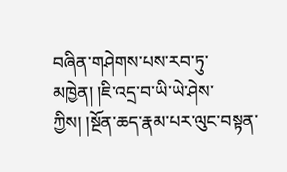བཞིན་གཤེགས་པས་རབ་ཏུ་མཁྱེན། །ཇི་འདྲ་བ་ཡི་ཡེ་ཤེས་ཀྱིས། །སྔོན་ཆད་རྣམ་པར་ལུང་བསྟན་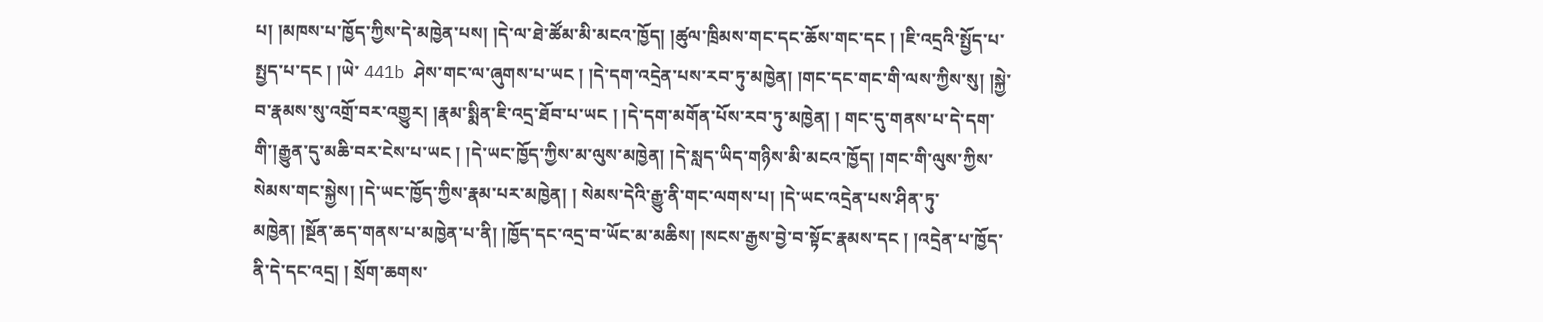པ། །མཁས་པ་ཁྱོད་ཀྱིས་དེ་མཁྱེན་པས། །དེ་ལ་ཐེ་ཚོམ་མི་མངའ་ཁྱོད། །ཚུལ་ཁྲིམས་གང་དང་ཆོས་གང་དང ། །ཇི་འདྲའི་སྤྱོད་པ་སྤྱད་པ་དང ། །ཡེ་ 441b ཤེས་གང་ལ་ཞུགས་པ་ཡང ། །དེ་དག་འདྲེན་པས་རབ་ཏུ་མཁྱེན། །གང་དང་གང་གི་ལས་ཀྱིས་སུ། །སྐྱེ་བ་རྣམས་སུ་འགྲོ་བར་འགྱུར། །རྣམ་སྨིན་ཇི་འདྲ་ཐོབ་པ་ཡང ། །དེ་དག་མགོན་པོས་རབ་ཏུ་མཁྱེན། ། གང་དུ་གནས་པ་དེ་དག་གི་།རྒྱུན་དུ་མཆི་བར་ངེས་པ་ཡང ། །དེ་ཡང་ཁྱོད་ཀྱིས་མ་ལུས་མཁྱེན། །དེ་སླད་ཡིད་གཉིས་མི་མངའ་ཁྱོད། །གང་གི་ལུས་ཀྱིས་སེམས་གང་སྐྱེས། །དེ་ཡང་ཁྱོད་ཀྱིས་རྣམ་པར་མཁྱེན། ། སེམས་དེའི་རྒྱུ་ནི་གང་ལགས་པ། །དེ་ཡང་འདྲེན་པས་ཤིན་ཏུ་མཁྱེན། །སྔོན་ཆད་གནས་པ་མཁྱེན་པ་ནི། །ཁྱོད་དང་འདྲ་བ་ཡོང་མ་མཆིས། །སངས་རྒྱས་བྱེ་བ་སྟོང་རྣམས་དང ། །འདྲེན་པ་ཁྱོད་ནི་དེ་དང་འདྲ། ། སྲོག་ཆགས་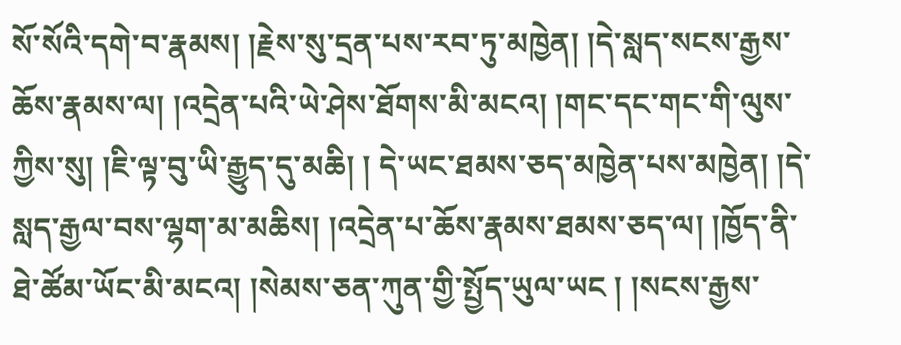སོ་སོའི་དགེ་བ་རྣམས། །རྗེས་སུ་དྲན་པས་རབ་ཏུ་མཁྱེན། །དེ་སླད་སངས་རྒྱས་ཆོས་རྣམས་ལ། །འདྲེན་པའི་ཡེ་ཤེས་ཐོགས་མི་མངའ། །གང་དང་གང་གི་ལུས་ཀྱིས་སུ། །ཇི་ལྟ་བུ་ཡི་རྒྱུད་དུ་མཆི། ། དེ་ཡང་ཐམས་ཅད་མཁྱེན་པས་མཁྱེན། །དེ་སླད་རྒྱལ་བས་ལྷག་མ་མཆིས། །འདྲེན་པ་ཆོས་རྣམས་ཐམས་ཅད་ལ། །ཁྱོད་ནི་ཐེ་ཚོམ་ཡོང་མི་མངའ། །སེམས་ཅན་ཀུན་གྱི་སྤྱོད་ཡུལ་ཡང ། །སངས་རྒྱས་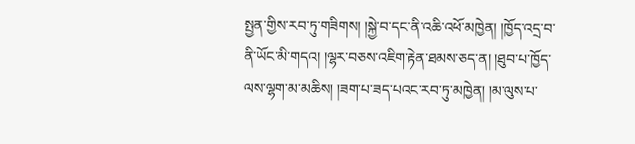སྤྱན་གྱིས་རབ་ཏུ་གཟིགས། །སྐྱེ་བ་དང་ནི་འཆི་འཕོ་མཁྱེན། །ཁྱོད་འདྲ་བ་ནི་ཡོང་མི་གདའ། །ལྷར་བཅས་འཇིག་རྟེན་ཐམས་ཅད་ན། །ཐུབ་པ་ཁྱོད་ལས་ལྷག་མ་མཆིས། །ཟག་པ་ཟད་པའང་རབ་ཏུ་མཁྱེན། །མ་ལུས་པ་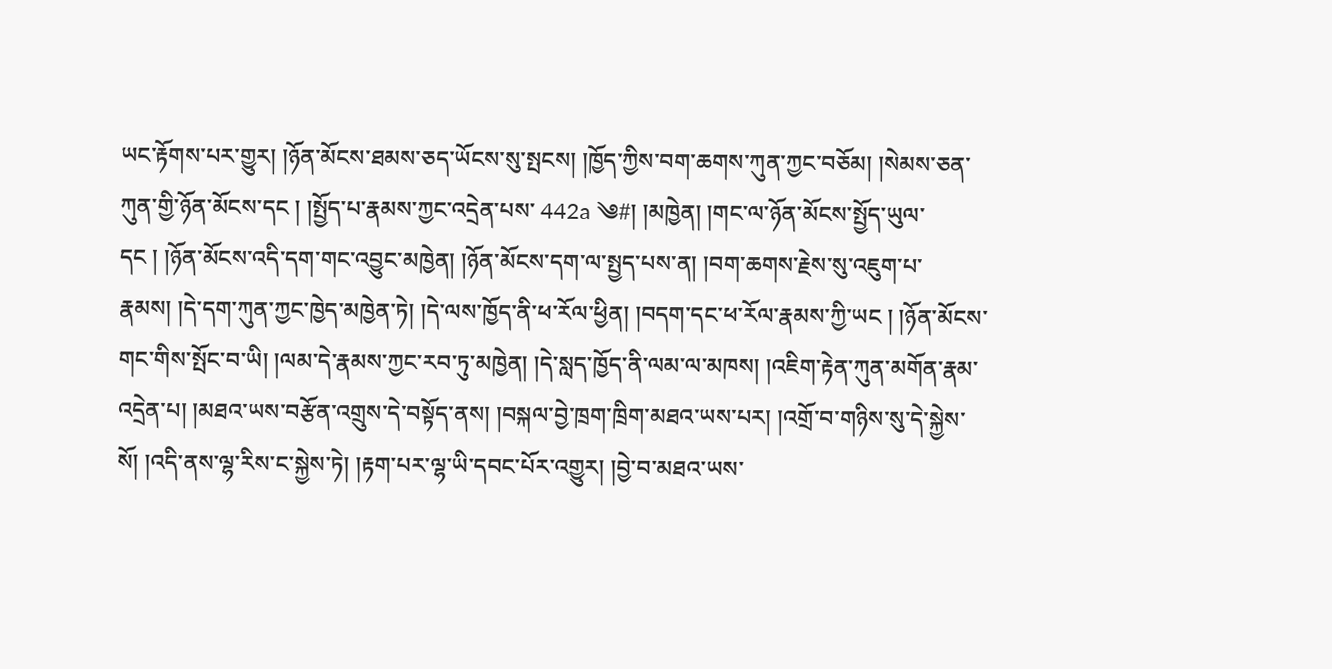ཡང་རྟོགས་པར་གྱུར། །ཉོན་མོངས་ཐམས་ཅད་ཡོངས་སུ་སྤངས། །ཁྱོད་ཀྱིས་བག་ཆགས་ཀུན་ཀྱང་བཅོམ། །སེམས་ཅན་ཀུན་གྱི་ཉོན་མོངས་དང ། །སྤྱོད་པ་རྣམས་ཀྱང་འདྲེན་པས་ 442a ༄#། །མཁྱེན། །གང་ལ་ཉོན་མོངས་སྤྱོད་ཡུལ་དང ། །ཉོན་མོངས་འདི་དག་གང་འབྱུང་མཁྱེན། །ཉོན་མོངས་དག་ལ་སྤྱད་པས་ན། །བག་ཆགས་རྗེས་སུ་འཇུག་པ་རྣམས། །དེ་དག་ཀུན་ཀྱང་ཁྱེད་མཁྱེན་ཏེ། །དེ་ལས་ཁྱོད་ནི་ཕ་རོལ་ཕྱིན། །བདག་དང་ཕ་རོལ་རྣམས་ཀྱི་ཡང ། །ཉོན་མོངས་གང་གིས་སྤོང་བ་ཡི། །ལམ་དེ་རྣམས་ཀྱང་རབ་ཏུ་མཁྱེན། །དེ་སླད་ཁྱོད་ནི་ལམ་ལ་མཁས། །འཇིག་རྟེན་ཀུན་མགོན་རྣམ་འདྲེན་པ། །མཐའ་ཡས་བརྩོན་འགྲུས་དེ་བསྟོད་ནས། །བསྐལ་བྱེ་ཁྲག་ཁྲིག་མཐའ་ཡས་པར། །འགྲོ་བ་གཉིས་སུ་དེ་སྐྱེས་སོ། །འདི་ནས་ལྷ་རིས་ང་སྐྱེས་ཏེ། །རྟག་པར་ལྷ་ཡི་དབང་པོར་འགྱུར། །བྱེ་བ་མཐའ་ཡས་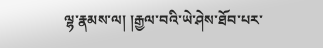ལྷ་རྣམས་ལ། །རྒྱལ་བའི་ཡེ་ཤེས་ཐོབ་པར་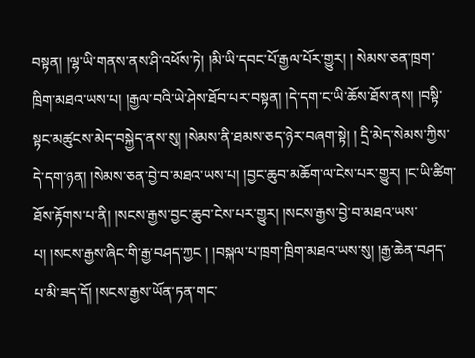བསྟན། །ལྷ་ཡི་གནས་ནས་ཤི་འཕོས་ཏེ། །མི་ཡི་དབང་པོ་རྒྱལ་པོར་གྱུར། ། སེམས་ཅན་ཁྲག་ཁྲིག་མཐའ་ཡས་པ། །རྒྱལ་བའི་ཡེ་ཤེས་ཐོབ་པར་བསྟན། །དེ་དག་ང་ཡི་ཆོས་ཐོས་ནས། །བསྟི་སྟང་མཚུངས་མེད་བསྐྱེད་ནས་སུ། །སེམས་ནི་ཐམས་ཅད་ཉེར་བཞག་སྟེ། ། དྲི་མེད་སེམས་ཀྱིས་དེ་དག་ཉན། །སེམས་ཅན་བྱེ་བ་མཐའ་ཡས་པ། །བྱང་ཆུབ་མཆོག་ལ་ངེས་པར་གྱུར། །ང་ཡི་ཚིག་ཐོས་རྟོགས་པ་ནི། །སངས་རྒྱས་བྱང་ཆུབ་ངེས་པར་གྱུར། །སངས་རྒྱས་བྱེ་བ་མཐའ་ཡས་པ། །སངས་རྒྱས་ཞིང་གི་རྒྱ་བཤད་ཀྱང ། །བསྐལ་པ་ཁྲག་ཁྲིག་མཐའ་ཡས་སུ། །རྒྱ་ཆེན་བཤད་པ་མི་ཟད་དོ། །སངས་རྒྱས་ཡོན་ཏན་གང་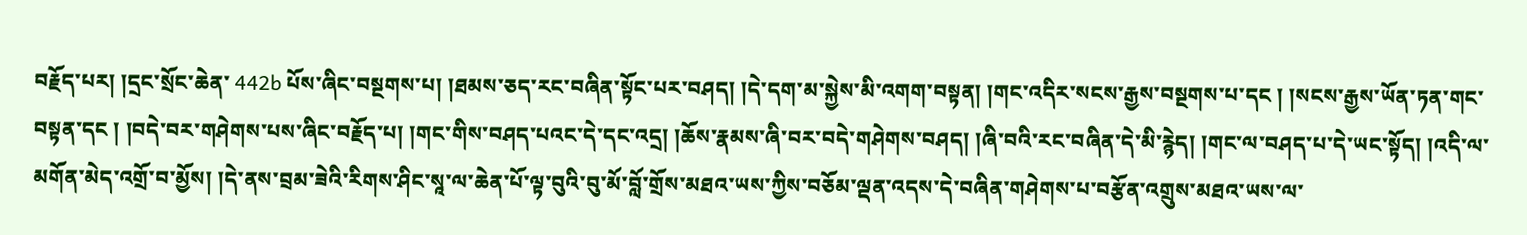བརྗོད་པར། །དྲང་སྲོང་ཆེན་ 442b པོས་ཞིང་བསྔགས་པ། །ཐམས་ཅད་རང་བཞིན་སྟོང་པར་བཤད། །དེ་དག་མ་སྐྱེས་མི་འགག་བསྟན། །གང་འདིར་སངས་རྒྱས་བསྔགས་པ་དང ། །སངས་རྒྱས་ཡོན་ཏན་གང་བསྟན་དང ། །བདེ་བར་གཤེགས་པས་ཞིང་བརྗོད་པ། །གང་གིས་བཤད་པའང་དེ་དང་འདྲ། །ཆོས་རྣམས་ཞི་བར་བདེ་གཤེགས་བཤད། །ཞི་བའི་རང་བཞིན་དེ་མི་རྙེད། །གང་ལ་བཤད་པ་དེ་ཡང་སྟོད། །འདི་ལ་མགོན་མེད་འགྲོ་བ་མྱོས། །དེ་ནས་བྲམ་ཟེའི་རིགས་ཤིང་སཱ་ལ་ཆེན་པོ་ལྟ་བུའི་བུ་མོ་བློ་གྲོས་མཐའ་ཡས་ཀྱིས་བཅོམ་ལྡན་འདས་དེ་བཞིན་གཤེགས་པ་བརྩོན་འགྲུས་མཐའ་ཡས་ལ་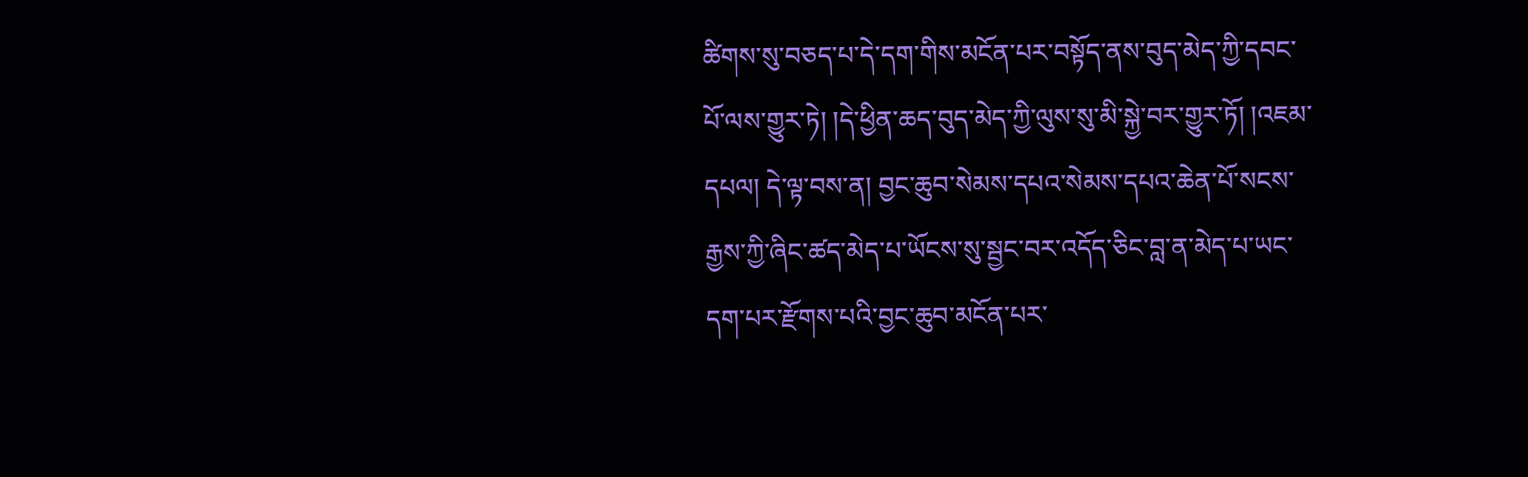ཚིགས་སུ་བཅད་པ་དེ་དག་གིས་མངོན་པར་བསྟོད་ནས་བུད་མེད་ཀྱི་དབང་པོ་ལས་གྱུར་ཏེ། །དེ་ཕྱིན་ཆད་བུད་མེད་ཀྱི་ལུས་སུ་མི་སྐྱེ་བར་གྱུར་ཏོ། །འཇམ་དཔལ། དེ་ལྟ་བས་ན། བྱང་ཆུབ་སེམས་དཔའ་སེམས་དཔའ་ཆེན་པོ་སངས་རྒྱས་ཀྱི་ཞིང་ཚད་མེད་པ་ཡོངས་སུ་སྦྱང་བར་འདོད་ཅིང་བླ་ན་མེད་པ་ཡང་དག་པར་རྫོགས་པའི་བྱང་ཆུབ་མངོན་པར་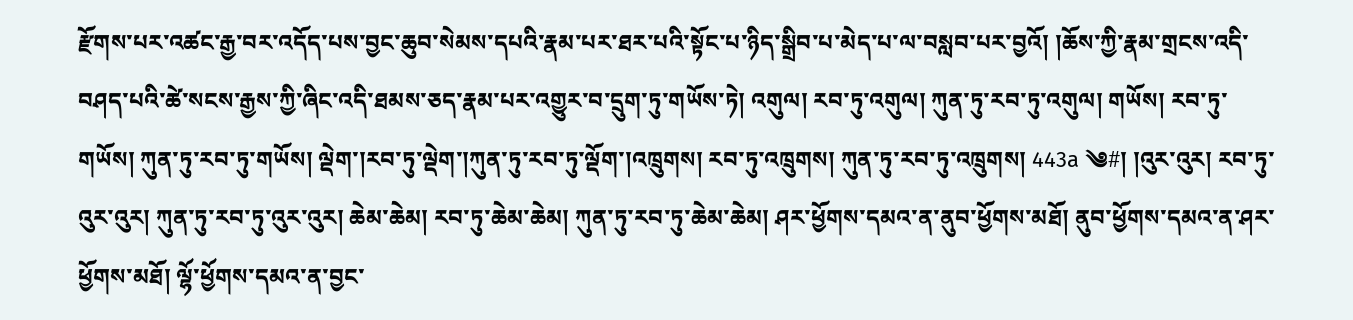རྫོགས་པར་འཚང་རྒྱ་བར་འདོད་པས་བྱང་ཆུབ་སེམས་དཔའི་རྣམ་པར་ཐར་པའི་སྟོང་པ་ཉིད་སྒྲིབ་པ་མེད་པ་ལ་བསླབ་པར་བྱའོ། །ཆོས་ཀྱི་རྣམ་གྲངས་འདི་བཤད་པའི་ཚེ་སངས་རྒྱས་ཀྱི་ཞིང་འདི་ཐམས་ཅད་རྣམ་པར་འགྱུར་བ་དྲུག་ཏུ་གཡོས་ཏེ། འགུལ། རབ་ཏུ་འགུལ། ཀུན་ཏུ་རབ་ཏུ་འགུལ། གཡོས། རབ་ཏུ་གཡོས། ཀུན་ཏུ་རབ་ཏུ་གཡོས། ལྡེག་།རབ་ཏུ་ལྡེག་།ཀུན་ཏུ་རབ་ཏུ་ལྡོག་།འཁྲུགས། རབ་ཏུ་འཁྲུགས། ཀུན་ཏུ་རབ་ཏུ་འཁྲུགས། 443a ༄#། །འུར་འུར། རབ་ཏུ་འུར་འུར། ཀུན་ཏུ་རབ་ཏུ་འུར་འུར། ཆེམ་ཆེམ། རབ་ཏུ་ཆེམ་ཆེམ། ཀུན་ཏུ་རབ་ཏུ་ཆེམ་ཆེམ། ཤར་ཕྱོགས་དམའ་ན་ནུབ་ཕྱོགས་མཐོ། ནུབ་ཕྱོགས་དམའ་ན་ཤར་ཕྱོགས་མཐོ། ལྷོ་ཕྱོགས་དམའ་ན་བྱང་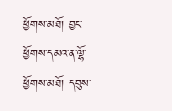ཕྱོགས་མཐོ། བྱང་ཕྱོགས་དམའ་ན་ལྷོ་ཕྱོགས་མཐོ། དབུས་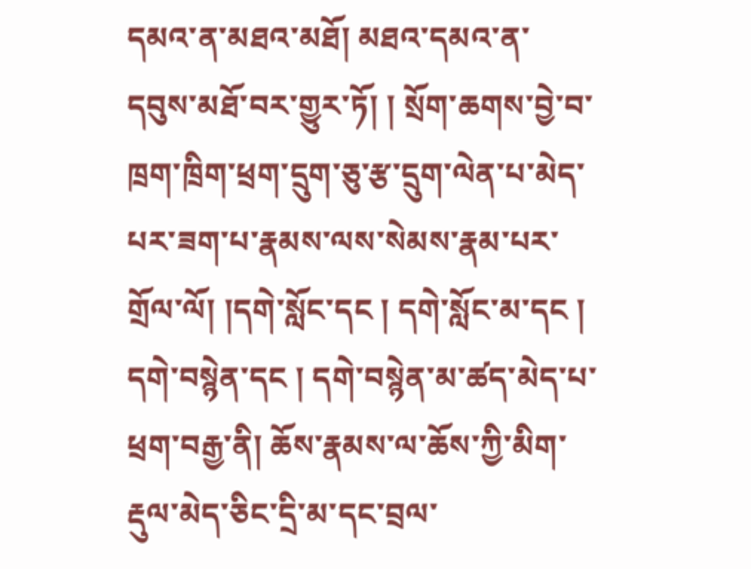དམའ་ན་མཐའ་མཐོ། མཐའ་དམའ་ན་དབུས་མཐོ་བར་གྱུར་ཏོ། ། སྲོག་ཆགས་བྱེ་བ་ཁྲག་ཁྲིག་ཕྲག་དྲུག་ཅུ་རྩ་དྲུག་ལེན་པ་མེད་པར་ཟག་པ་རྣམས་ལས་སེམས་རྣམ་པར་གྲོལ་ལོ། །དགེ་སློང་དང ། དགེ་སློང་མ་དང ། དགེ་བསྙེན་དང ། དགེ་བསྙེན་མ་ཚད་མེད་པ་ཕྲག་བརྒྱ་ནི། ཆོས་རྣམས་ལ་ཆོས་ཀྱི་མིག་རྡུལ་མེད་ཅིང་དྲི་མ་དང་བྲལ་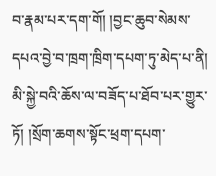བ་རྣམ་པར་དག་གོ། །བྱང་ཆུབ་སེམས་དཔའ་བྱེ་བ་ཁྲག་ཁྲིག་དཔག་ཏུ་མེད་པ་ནི། མི་སྐྱེ་བའི་ཆོས་ལ་བཟོད་པ་ཐོབ་པར་གྱུར་ཏོ། །སྲོག་ཆགས་སྟོང་ཕྲག་དཔག་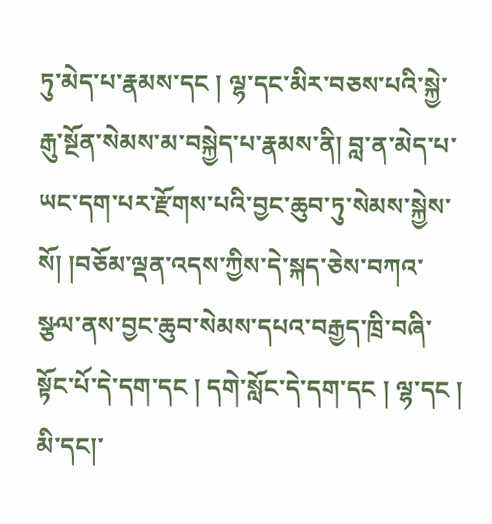ཏུ་མེད་པ་རྣམས་དང ། ལྷ་དང་མིར་བཅས་པའི་སྐྱེ་རྒུ་སྔོན་སེམས་མ་བསྐྱེད་པ་རྣམས་ནི། བླ་ན་མེད་པ་ཡང་དག་པར་རྫོགས་པའི་བྱང་ཆུབ་ཏུ་སེམས་སྐྱེས་སོ། །བཅོམ་ལྡན་འདས་ཀྱིས་དེ་སྐད་ཅེས་བཀའ་སྩལ་ནས་བྱང་ཆུབ་སེམས་དཔའ་བརྒྱད་ཁྲི་བཞི་སྟོང་པོ་དེ་དག་དང ། དགེ་སློང་དེ་དག་དང ། ལྷ་དང ། མི་དང།་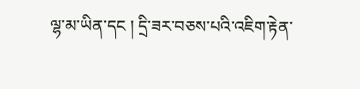ལྷ་མ་ཡིན་དང ། དྲི་ཟར་བཅས་པའི་འཇིག་རྟེན་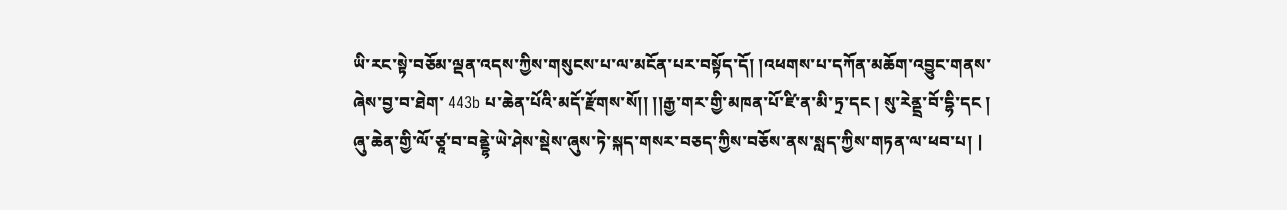ཡི་རང་སྟེ་བཅོམ་ལྡན་འདས་ཀྱིས་གསུངས་པ་ལ་མངོན་པར་བསྟོད་དོ། །འཕགས་པ་དཀོན་མཆོག་འབྱུང་གནས་ཞེས་བྱ་བ་ཐེག་ 443b པ་ཆེན་པོའི་མདོ་རྫོགས་སོ།། །།རྒྱ་གར་གྱི་མཁན་པོ་ཛི་ན་མི་ཏྲ་དང ། སུ་རེནྡྲ་བོ་དྷི་དང ། ཞུ་ཆེན་གྱི་ལོ་ཙཱ་བ་བནྡྷེ་ཡེ་ཤེས་སྡེས་ཞུས་ཏེ་སྐད་གསར་བཅད་ཀྱིས་བཅོས་ནས་སླད་ཀྱིས་གཏན་ལ་ཕབ་པ། |